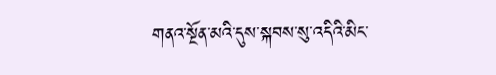གནའ་སྔོན་མའི་དུས་སྐབས་སུ་འདིའི་མིང་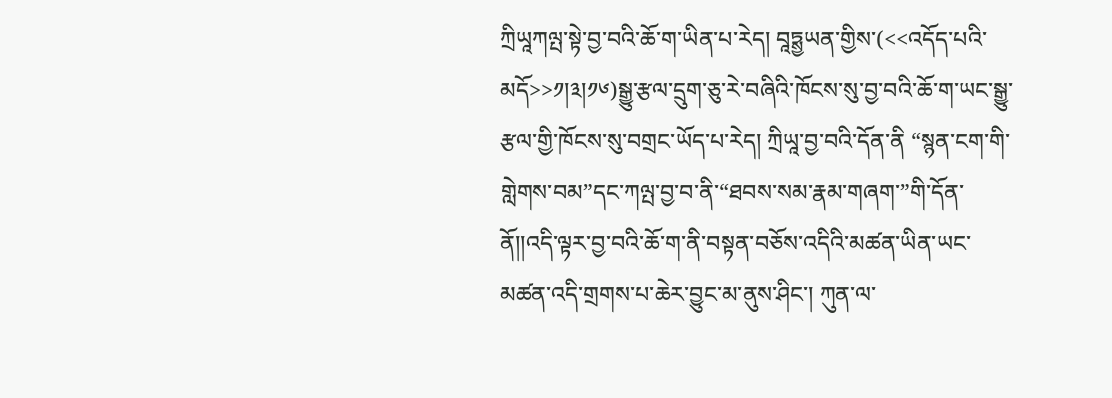ཀྲིཡཱཀལྤ་སྟེ་བྱ་བའི་ཆོ་ག་ཡིན་པ་རེད། བཱཏྶྱཡན་གྱིས་(<<འདོད་པའི་མདོ>>༡།༣།༡༦)སྒྱུ་རྩལ་དྲུག་ཅུ་རེ་བཞིའི་ཁོངས་སུ་བྱ་བའི་ཆོ་ག་ཡང་སྒྱུ་རྩལ་གྱི་ཁོངས་སུ་བགྲང་ཡོད་པ་རེད། ཀྲིཡཱ་བྱ་བའི་དོན་ནི “སྙན་ངག་གི་གླེགས་བམ”དང་ཀལྤ་བྱ་བ་ནི་“ཐབས་སམ་རྣམ་གཞག་”གི་དོན་ནོ།།འདི་ལྟར་བྱ་བའི་ཆོ་ག་ནི་བསྟན་བཅོས་འདིའི་མཚན་ཡིན་ཡང་མཚན་འདི་གྲགས་པ་ཆེར་བྱུང་མ་ནུས་ཤིང་། ཀུན་ལ་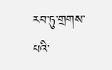རབ་ཏུ་གྲགས་པའི་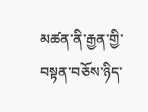མཚན་ནི་རྒྱན་གྱི་བསྟན་བཅོས་ཉིད་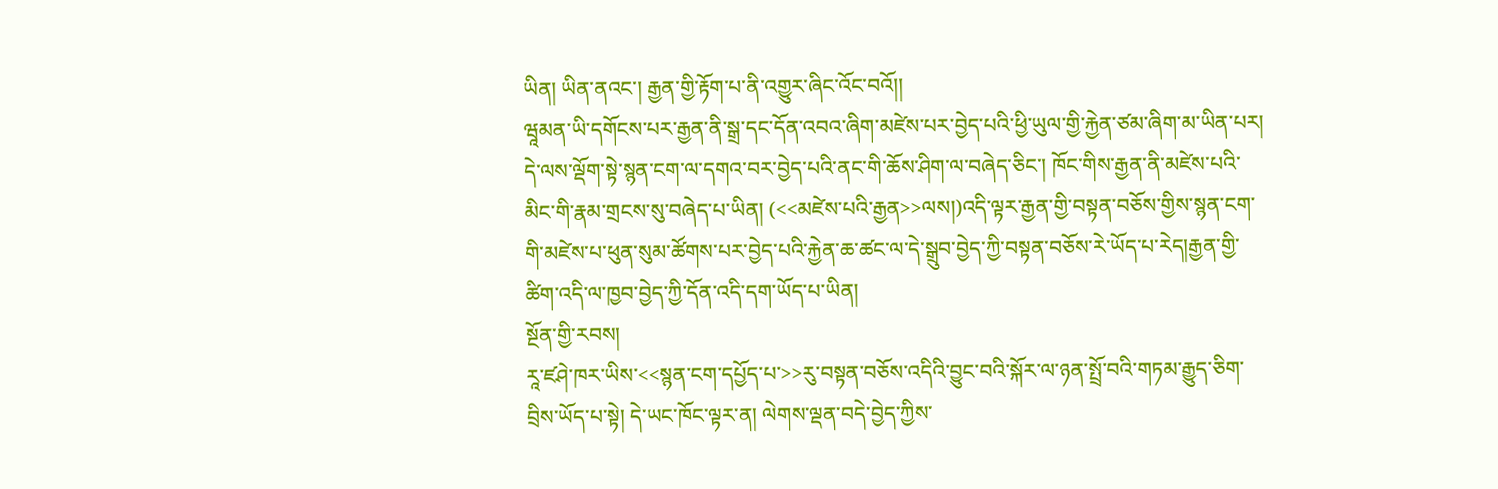ཡིན། ཡིན་ནའང་། རྒྱན་གྱི་རྟོག་པ་ནི་འགྱུར་ཞིང་འོང་བའོ།།
ཝཱམན་ཡི་དགོངས་པར་རྒྱན་ནི་སྒྲ་དང་དོན་འབའ་ཞིག་མཛེས་པར་བྱེད་པའི་ཕྱི་ཡུལ་གྱི་རྐྱེན་ཙམ་ཞིག་མ་ཡིན་པར། དེ་ལས་ལྡོག་སྟེ་སྙན་ངག་ལ་དགའ་བར་བྱེད་པའི་ནང་གི་ཆོས་ཤིག་ལ་བཞེད་ཅིང་། ཁོང་གིས་རྒྱན་ནི་མཛེས་པའི་མིང་གི་རྣམ་གྲངས་སུ་བཞེད་པ་ཡིན། (<<མཛེས་པའི་རྒྱན>>ལས།)འདི་ལྟར་རྒྱན་གྱི་བསྟན་བཅོས་གྱིས་སྙན་ངག་གི་མཛེས་པ་ཕུན་སུམ་ཚོགས་པར་བྱེད་པའི་རྐྱེན་ཆ་ཚང་ལ་དེ་སྒྲུབ་བྱེད་ཀྱི་བསྟན་བཅོས་རེ་ཡོད་པ་རེད།རྒྱན་གྱི་ཚིག་འདི་ལ་ཁྱབ་བྱེད་ཀྱི་དོན་འདི་དག་ཡོད་པ་ཡིན།
སྔོན་གྱི་རབས།
རཱ་ཛཤེ་ཁར་ཡིས་<<སྙན་ངག་དཔྱོད་པ་>>རུ་བསྟན་བཅོས་འདིའི་བྱུང་བའི་སྐོར་ལ་ཉན་སྤྲོ་བའི་གཏམ་རྒྱུད་ཅིག་བྲིས་ཡོད་པ་སྟེ། དེ་ཡང་ཁོང་ལྟར་ན། ལེགས་ལྡན་བདེ་བྱེད་ཀྱིས་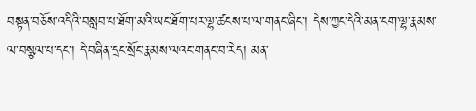བསྟན་བཅོས་འདིའི་བསླབ་པ་ཐོག་མའི་ཡང་ཐོག་པར་ལྷ་ཚངས་པ་ལ་གནང་ཞིང་། དེས་ཀྱང་དེའི་མན་ངག་ལྷ་རྣམས་ལ་བསྩལ་པ་དང་། དེ་བཞིན་དྲང་སྲོང་རྣམས་ལའང་གནང་བ་རེད། མན་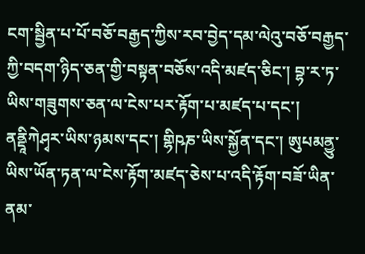ངག་སྦྱིན་པ་པོ་བཅོ་བརྒྱད་ཀྱིས་རབ་བྱེད་དམ་ལེའུ་བཅོ་བརྒྱད་ཀྱི་བདག་ཉིད་ཅན་གྱི་བསྟན་བཅོས་འདི་མཛད་ཅིང་། བྷ་ར་ཏ་ཡིས་གཟུགས་ཅན་ལ་ངེས་པར་རྟོག་པ་མཛད་པ་དང་། ནནྡཱིཀེཤྭར་ཡིས་ཉམས་དང་། གྷིཥཎ་ཡིས་སྐྱོན་དང་། ཨུཔམནྱུ་ཡིས་ཡོན་ཏན་ལ་ངེས་རྟོག་མཛད་ཅེས་པ་འདི་རྟོག་བཟོ་ཡིན་ནམ་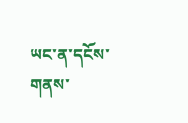ཡང་ན་དངོས་གནས་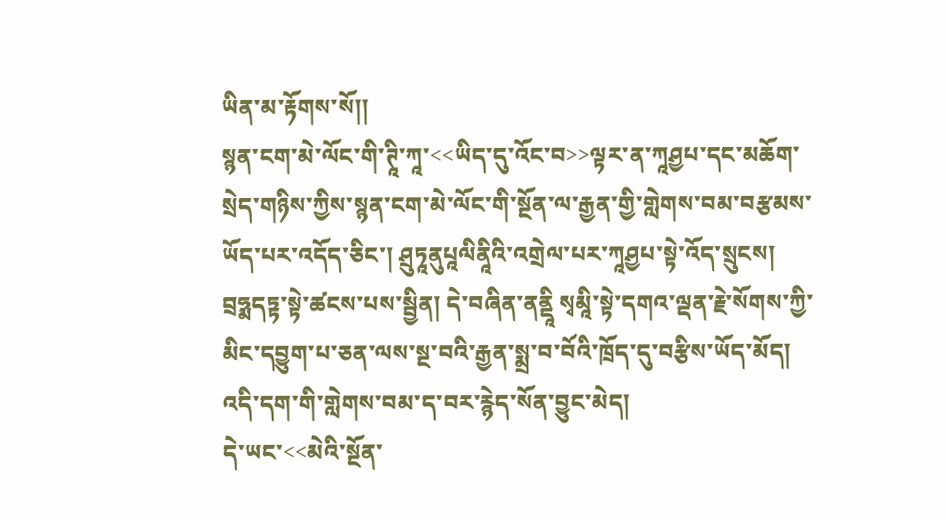ཡིན་མ་རྟོགས་སོ།།
སྙན་ངག་མེ་ལོང་གི་ཊཱི་ཀཱ་<<ཡིད་དུ་འོང་བ>>ལྟར་ན་ཀཱཤྱཔ་དང་མཆོག་སྲེད་གཉིས་ཀྱིས་སྙན་ངག་མེ་ལོང་གི་སྔོན་ལ་རྒྱན་གྱི་གླེགས་བམ་བརྩམས་ཡོད་པར་འདོད་ཅིང་། ཤྲུཏཱནུཔཱལིནཱིའི་འགྲེལ་པར་ཀཱཤྱཔ་སྟེ་འོད་སྲུངས། བྲཧྨདཏྟ་སྟེ་ཚངས་པས་སྦྱིན། དེ་བཞིན་ནནྡཱི སྭམཱི་སྟེ་དགའ་ལྡན་རྗེ་སོགས་ཀྱི་མིང་དབྱུག་པ་ཅན་ལས་སྔ་བའི་རྒྱན་སྨྲ་བ་བོའི་ཁྲོད་དུ་བརྩིས་ཡོད་མོད། འདི་དག་གི་གླེགས་བམ་ད་བར་རྙེད་སོན་བྱུང་མེད།
དེ་ཡང་<<མེའི་སྔོན་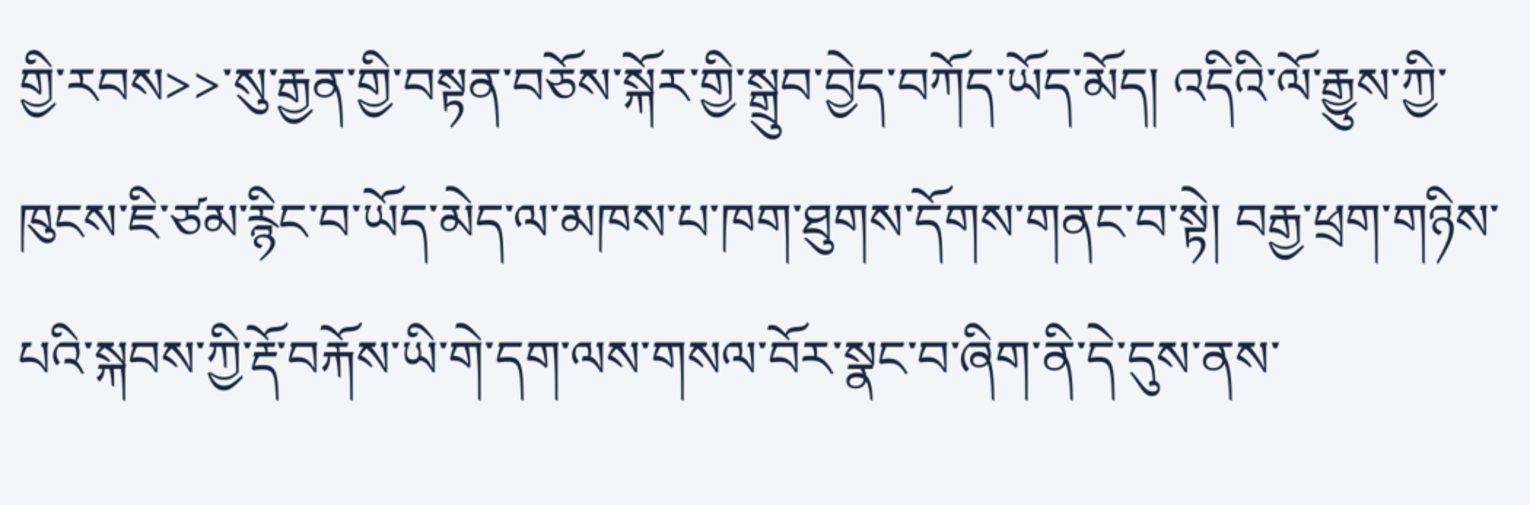གྱི་རབས>>་སུ་རྒྱན་གྱི་བསྟན་བཅོས་སྐོར་གྱི་སྒྲུབ་བྱེད་བཀོད་ཡོད་མོད། འདིའི་ལོ་རྒྱུས་ཀྱི་ཁུངས་ཇི་ཙམ་རྙིང་བ་ཡོད་མེད་ལ་མཁས་པ་ཁག་ཐུགས་དོགས་གནང་བ་སྟེ། བརྒྱ་ཕྲག་གཉིས་པའི་སྐབས་ཀྱི་རྡོ་བརྐོས་ཡི་གེ་དག་ལས་གསལ་བོར་སྣང་བ་ཞིག་ནི་དེ་དུས་ནས་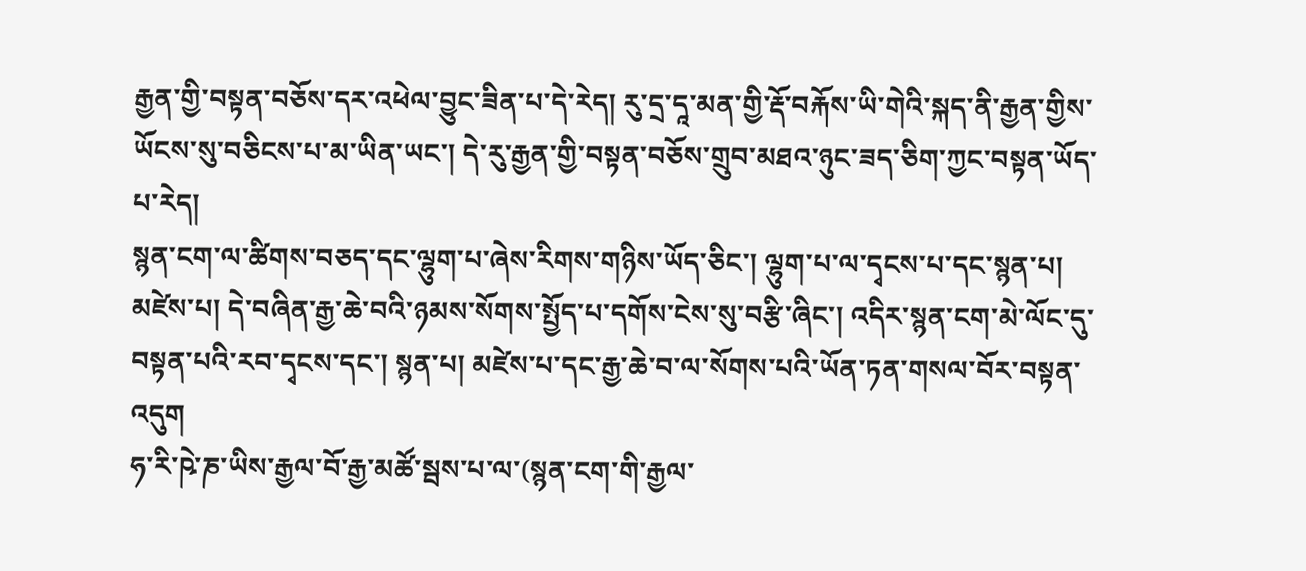རྒྱན་གྱི་བསྟན་བཅོས་དར་འཕེལ་བྱུང་ཟིན་པ་དེ་རེད། རུ་དྲ་དཱ་མན་གྱི་རྡོ་བརྐོས་ཡི་གེའི་སྐད་ནི་རྒྱན་གྱིས་ཡོངས་སུ་བཅིངས་པ་མ་ཡིན་ཡང་། དེ་རུ་རྒྱན་གྱི་བསྟན་བཅོས་གྲུབ་མཐའ་ཉུང་ཟད་ཅིག་ཀྱང་བསྟན་ཡོད་པ་རེད།
སྙན་ངག་ལ་ཚིགས་བཅད་དང་ལྷུག་པ་ཞེས་རིགས་གཉིས་ཡོད་ཅིང་། ལྷུག་པ་ལ་དྭངས་པ་དང་སྙན་པ། མཛེས་པ། དེ་བཞིན་རྒྱ་ཆེ་བའི་ཉམས་སོགས་སྤྱོད་པ་དགོས་ངེས་སུ་བརྩི་ཞིང་། འདིར་སྙན་ངག་མེ་ལོང་དུ་བསྟན་པའི་རབ་དྭངས་དང་། སྙན་པ། མཛེས་པ་དང་རྒྱ་ཆེ་བ་ལ་སོགས་པའི་ཡོན་ཏན་གསལ་བོར་བསྟན་འདུག
ཧ་རི་ཥེ་ཎ་ཡིས་རྒྱལ་བོ་རྒྱ་མཚོ་སྦས་པ་ལ་(སྙན་ངག་གི་རྒྱལ་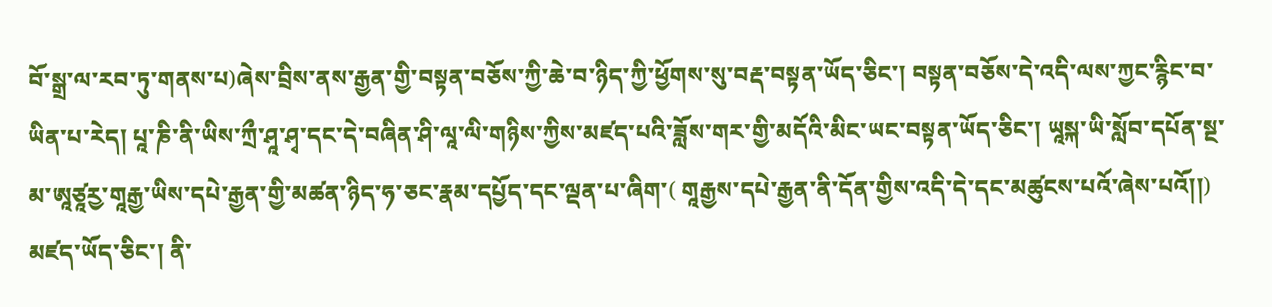བོ་སྒྲ་ལ་རབ་ཏུ་གནས་པ)ཞེས་བྲིས་ནས་རྒྱན་གྱི་བསྟན་བཅོས་ཀྱི་ཆེ་བ་ཉིད་ཀྱི་ཕྱོགས་སུ་བརྡ་བསྟན་ཡོད་ཅིང་། བསྟན་བཅོས་དེ་འདི་ལས་ཀྱང་རྙིང་བ་ཡིན་པ་རེད། པཱ་ཎི་ནི་ཡིས་ཀྲྀ་ཤཱ་ཤྭ་དང་དེ་བཞིན་ཤི་ལཱ་ལི་གཉིས་ཀྱིས་མཛད་པའི་ཟློས་གར་གྱི་མདོའི་མིང་ཡང་བསྟན་ཡོད་ཅིང་། ཡཱསྐ་ཡི་སློབ་དཔོན་སྔ་མ་ཨཱཙཱརྱ་གཱརྒྱ་ཡིས་དཔེ་རྒྱན་གྱི་མཚན་ཉིད་ཧ་ཅང་རྣམ་དཔྱོད་དང་ལྡན་པ་ཞིག་( གཱརྒྱས་དཔེ་རྒྱན་ནི་དོན་གྱིས་འདི་དེ་དང་མཚུངས་པའོ་ཞེས་པའོ།།) མཛད་ཡོད་ཅིང་། ནི་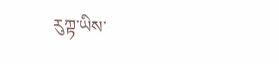རུཀྟ་ཡིས་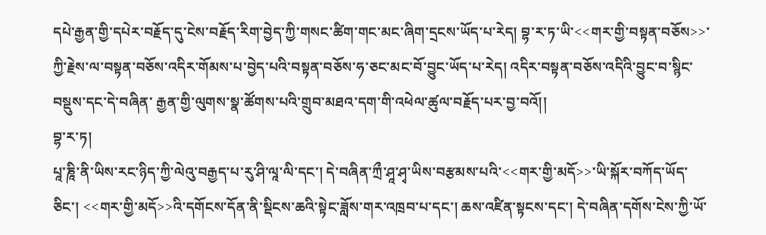དཔེ་རྒྱན་གྱི་དཔེར་བརྗོད་དུ་ངེས་བརྗོད་རིག་བྱེད་ཀྱི་གསང་ཚིག་གང་མང་ཞིག་དྲངས་ཡོད་པ་རེད། བྷ་ར་ཏ་ཡི་<<གར་གྱི་བསྟན་བཅོས>>་ཀྱི་རྗེས་ལ་བསྟན་བཅོས་འདིར་གོམས་པ་བྱེད་པའི་བསྟན་བཅོས་ཧ་ཅང་མང་བོ་བྱུང་ཡོད་པ་རེད། འདིར་བསྟན་བཅོས་འདིའི་བྱུང་བ་སྙིང་བསྡུས་དང་དེ་བཞིན་ རྒྱན་གྱི་ལུགས་སྣ་ཚོགས་པའི་གྲུབ་མཐའ་དག་གི་འཕེལ་ཚུལ་བརྗོད་པར་བྱ་བའོ།།
བྷ་ར་ཏ།
པཱ་ཎཱི་ནི་ཡིས་རང་ཉིད་ཀྱི་ལེའུ་བརྒྱད་པ་རུ་ཤི་ལཱ་ལི་དང་། དེ་བཞིན་ཀྲྀ་ཤཱ་ཤྭ་ཡིས་བརྩམས་པའི་<<གར་གྱི་མདོ>>་ཡི་སྐོར་བཀོད་ཡོད་ཅིང་། <<གར་གྱི་མདོ>>འི་དགོངས་དོན་ནི་སྡིངས་ཆའི་སྟེང་ཟློས་གར་འཁྲབ་པ་དང་། ཆས་འཛིན་སྟངས་དང་། དེ་བཞིན་དགོས་ངེས་ཀྱི་ཡོ་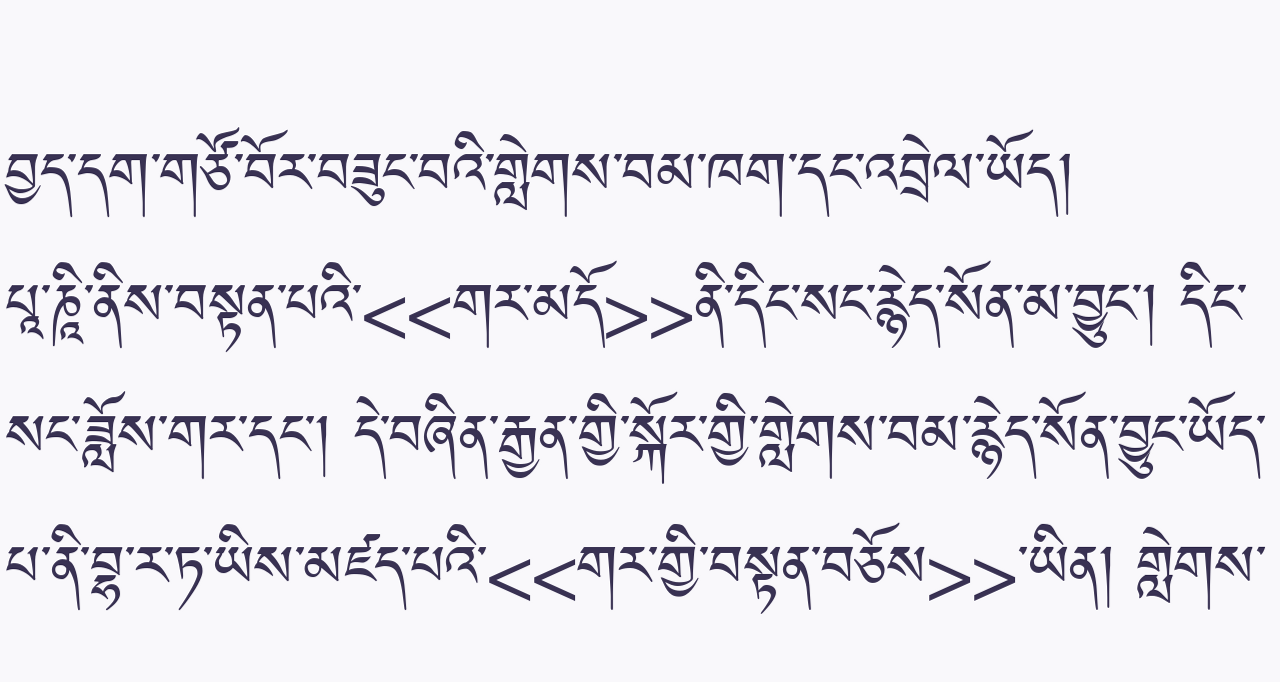བྱད་དག་གཙོ་བོར་བཟུང་བའི་གླེགས་བམ་ཁག་དང་འབྲེལ་ཡོད།
པཱ་ཎཱི་ནིས་བསྟན་པའི་<<གར་མདོ>>ནི་དིང་སང་རྙེད་སོན་མ་བྱུང་། དིང་སང་ཟློས་གར་དང་། དེ་བཞིན་རྒྱན་གྱི་སྐོར་གྱི་གླེགས་བམ་རྙེད་སོན་བྱུང་ཡོད་པ་ནི་བྷ་ར་ཏ་ཡིས་མཛད་པའི་<<གར་གྱི་བསྟན་བཅོས>>་ཡིན། གླེགས་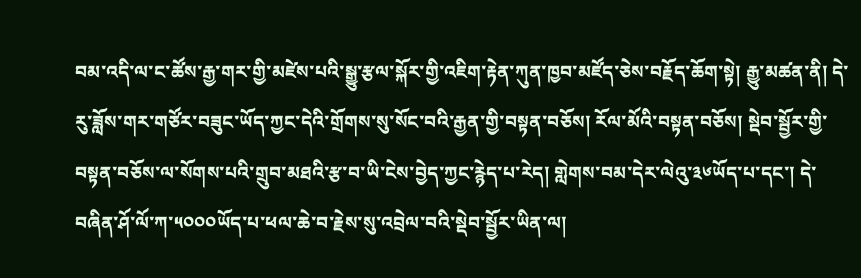བམ་འདི་ལ་ང་ཚོས་རྒྱ་གར་གྱི་མཛེས་པའི་སྒྱུ་རྩལ་སྐོར་གྱི་འཇིག་རྟེན་ཀུན་ཁྱབ་མཛོད་ཅེས་བརྗོད་ཆོག་སྟེ། རྒྱུ་མཚན་ནི། དེ་རུ་ཟློས་གར་གཙོར་བཟུང་ཡོད་ཀྱང་དེའི་གྲོགས་སུ་སོང་བའི་རྒྱན་གྱི་བསྟན་བཅོས། རོལ་མོའི་བསྟན་བཅོས། སྡེབ་སྦྱོར་གྱི་བསྟན་བཅོས་ལ་སོགས་པའི་གྲུབ་མཐའི་རྩ་བ་ཡི་ངེས་བྱེད་ཀྱང་རྙེད་པ་རེད། གླེགས་བམ་དེར་ལེའུ་༣༦ཡོད་པ་དང་། དེ་བཞིན་ཤོ་ལོ་ཀ་༥༠༠༠ཡོད་པ་ཕལ་ཆེ་བ་རྗེས་སུ་འབྲེལ་བའི་སྡེབ་སྦྱོར་ཡིན་ལ།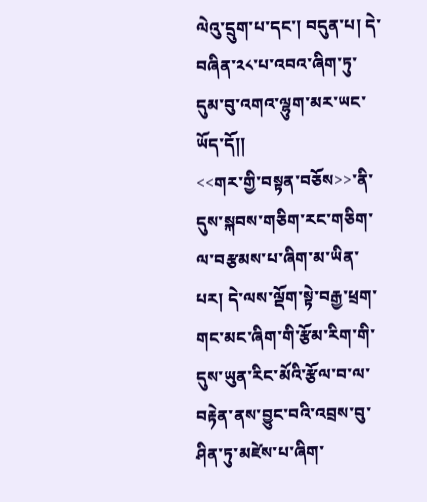ལེའུ་དྲུག་པ་དང་། བདུན་པ། དེ་བཞིན་༢༨་པ་འབའ་ཞིག་ཏུ་དུམ་བུ་འགའ་ལྷུག་མར་ཡང་ཡོད་དོ།།
<<གར་གྱི་བསྟན་བཅོས>>་ནི་དུས་སྐབས་གཅིག་རང་གཅིག་ལ་བརྩམས་པ་ཞིག་མ་ཡིན་པར། དེ་ལས་ལྡོག་སྟེ་བརྒྱ་ཕྲག་གང་མང་ཞིག་གི་རྩོམ་རིག་གི་དུས་ཡུན་རིང་མོའི་རྩོལ་བ་ལ་བརྟེན་ནས་བྱུང་བའི་འབྲས་བུ་ཤིན་ཏུ་མཛེས་པ་ཞིག་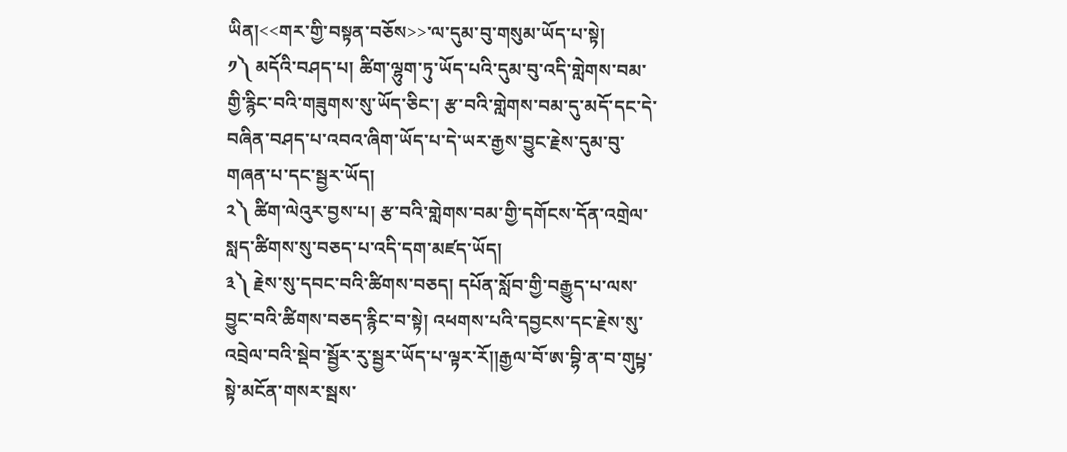ཡིན།<<གར་གྱི་བསྟན་བཅོས>>་ལ་དུམ་བུ་གསུམ་ཡོད་པ་སྟེ།
༡༽ མདོའི་བཤད་པ། ཚིག་ལྷུག་ཏུ་ཡོད་པའི་དུམ་བུ་འདི་གླེགས་བམ་གྱི་རྙིང་བའི་གཟུགས་སུ་ཡོད་ཅིང་། རྩ་བའི་གླེགས་བམ་དུ་མདོ་དང་དེ་བཞིན་བཤད་པ་འབའ་ཞིག་ཡོད་པ་དེ་ཡར་རྒྱས་བྱུང་རྗེས་དུམ་བུ་གཞན་པ་དང་སྦྱར་ཡོད།
༢༽ ཚིག་ལེའུར་བྱས་པ། རྩ་བའི་གླེགས་བམ་གྱི་དགོངས་དོན་འགྲེལ་སླད་ཚིགས་སུ་བཅད་པ་འདི་དག་མཛད་ཡོད།
༣༽ རྗེས་སུ་དབང་བའི་ཚིགས་བཅད། དཔོན་སློབ་གྱི་བརྒྱུད་པ་ལས་བྱུང་བའི་ཚིགས་བཅད་རྙིང་བ་སྟེ། འཕགས་པའི་དབྱངས་དང་རྗེས་སུ་འབྲེལ་བའི་སྡེབ་སྦྱོར་རུ་སྦྱར་ཡོད་པ་ལྟར་རོ།།རྒྱལ་བོ་ཨ་བྷི་ན་བ་གུཔྟ་སྟེ་མངོན་གསར་སྦས་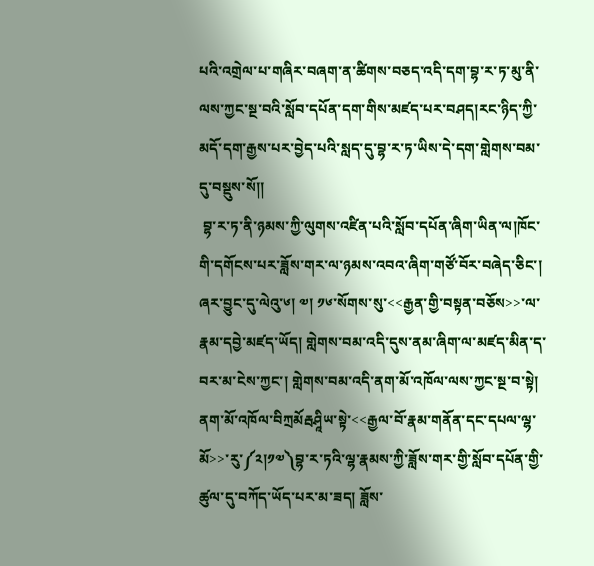པའི་འགྲེལ་པ་གཞིར་བཞག་ན་ཚིགས་བཅད་འདི་དག་བྷ་ར་ཏ་མུ་ནི་ལས་ཀྱང་སྔ་བའི་སློབ་དཔོན་དག་གིས་མཛད་པར་བཤད།རང་ཉིད་ཀྱི་མདོ་དག་རྒྱས་པར་བྱེད་པའི་སླད་དུ་བྷ་ར་ཏ་ཡིས་དེ་དག་གླེགས་བམ་དུ་བསྡུས་སོ།།
 བྷ་ར་ཏ་ནི་ཉམས་ཀྱི་ལུགས་འཛིན་པའི་སློབ་དཔོན་ཞིག་ཡིན་ལ།ཁོང་གི་དགོངས་པར་ཟློས་གར་ལ་ཉམས་འབའ་ཞིག་གཙོ་བོར་བཞེད་ཅིང་། ཞར་བྱུང་དུ་ལེའུ་༦། ༧། ༡༦་སོགས་སུ་<<རྒྱན་གྱི་བསྟན་བཅོས>>་ལ་རྣམ་དབྱེ་མཛད་ཡོད། གླེགས་བམ་འདི་དུས་ནམ་ཞིག་ལ་མཛད་མིན་ད་བར་མ་ངེས་ཀྱང་། གླེགས་བམ་འདི་ནག་མོ་འཁོལ་ལས་ཀྱང་སྔ་བ་སྟེ། ནག་མོ་འཁོལ་བིཀྲམོརྦཤཱིཡ་སྟེ་<<རྒྱལ་བོ་རྣམ་གནོན་དང་དཔལ་ལྷ་མོ>>་རུ་༼༢།༡༧༽བྷ་ར་ཏའི་ལྷ་རྣམས་ཀྱི་ཟློས་གར་གྱི་སློབ་དཔོན་གྱི་ཚུལ་དུ་བཀོད་ཡོད་པར་མ་ཟད། ཟློས་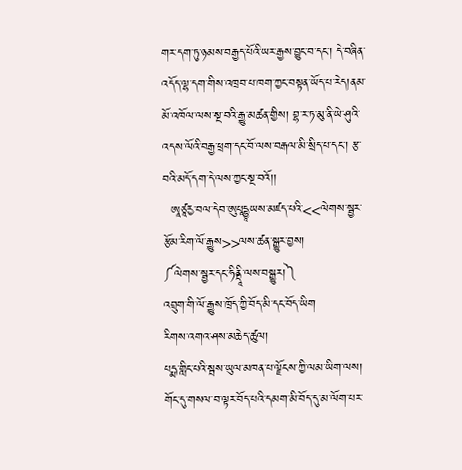གར་དག་ཏུ་ཉམས་བརྒྱད་པོའི་ཡར་རྒྱས་བྱུང་བ་དང་། དེ་བཞིན་འདོད་ལྷ་དག་གིས་འཁྲབ་པ་ཁག་ཀྱང་བསྟན་ཡོད་པ་རེད།ནམ་མོ་འཁོལ་ལས་སྔ་བའི་རྒྱུ་མཚན་གྱིས། བྷ་ར་ཏ་མུ་ནི་ཡེ་ཤུའི་འདས་ལོའི་བརྒྱ་ཕྲག་དང་བོ་ལས་བརྒལ་མི་སྲིད་པ་དང་། རྩ་བའི་མདོ་དག་དེ་ལས་ཀྱང་སྔ་བའོ།།
  ཨཱཙཱརྱ་བལ་དེབ་ཨུཔཱདྷྱཱཡས་མཛད་པའི་<<ལེགས་སྦྱར་རྩོམ་རིག་ལོ་རྒྱུས>>ལས་ཚན་སྒྱུར་བྱས།
༼ལེགས་སྦྱར་དང་ཧིནྡཱི་ལས་བསྒྱུར།༽
འབྲུག་གི་ལོ་རྒྱུས་ཁྲོད་ཀྱི་བོད་མི་དང་བོད་ཡིག
རིགས་འགའ་ཤས་མཆེད་ཚུལ།
པདྨ་གླིང་པའི་སྦས་ཡུལ་མཁན་པ་ལྗོངས་ཀྱི་ལམ་ཡིག་ལས། གོང་དུ་གསལ་བ་ལྟར་བོད་པའི་དམག་མི་བོད་དུ་མ་ལོག་པར་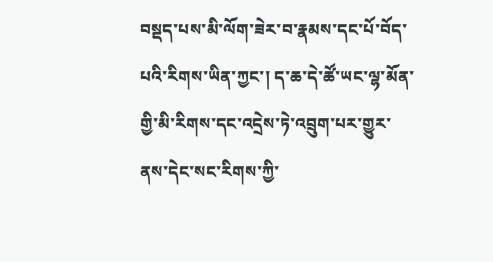བསྡད་པས་མི་ལོག་ཟེར་བ་རྣམས་དང་པོ་བོད་པའི་རིགས་ཡིན་ཀྱང་། ད་ཆ་དེ་ཚོ་ཡང་ལྷ་མོན་གྱི་མི་རིགས་དང་འདྲེས་ཏེ་འབྲུག་པར་གྱུར་ནས་དེང་སང་རིགས་ཀྱི་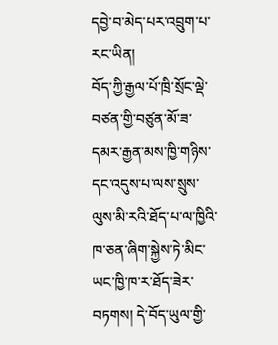དབྱེ་བ་མེད་པར་འབྲུག་པ་རང་ཡིན།
བོད་ཀྱི་རྒྱལ་པོ་ཁྲི་སྲོང་ལྡེ་བཙན་གྱི་བཙུན་མོ་ཟ་དམར་རྒྱན་མས་ཁྱི་གཉིས་དང་འདུས་པ་ལས་སྲུས་ལུས་མི་རའི་ཐོད་པ་ལ་ཁྱིའི་ཁ་ཅན་ཞིག་སྐྱེས་ཏེ་མིང་ཡང་ཁྱི་ཁ་ར་ཐོད་ཟེར་བཏགས། དེ་བོད་ཡུལ་གྱི་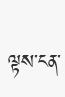ལྟས་ངན་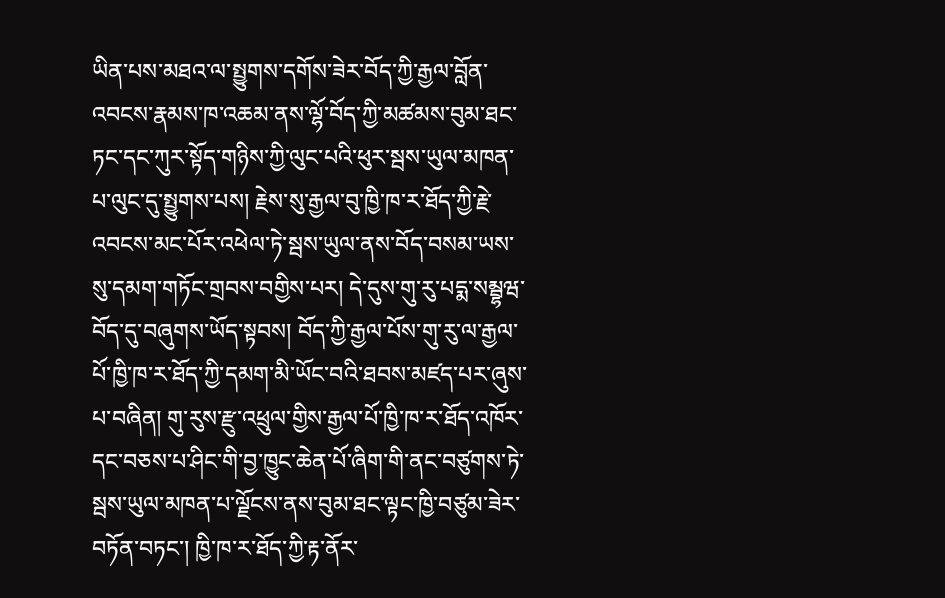ཡིན་པས་མཐའ་ལ་སྤྱུགས་དགོས་ཟེར་བོད་ཀྱི་རྒྱལ་བློན་འབངས་རྣམས་ཁ་འཆམ་ནས་ལྷོ་བོད་ཀྱི་མཚམས་བུམ་ཐང་ཏང་དང་ཀུར་སྟོད་གཉིས་ཀྱི་ལུང་པའི་ཕུར་སྦས་ཡུལ་མཁན་པ་ལུང་དུ་སྤྱུགས་པས། རྗེས་སུ་རྒྱལ་བུ་ཁྱི་ཁ་ར་ཐོད་ཀྱི་རྗེ་འབངས་མང་པོར་འཕེལ་ཏེ་སྦས་ཡུལ་ནས་བོད་བསམ་ཡས་སུ་དམག་གཏོང་གྲབས་བགྱིས་པར། དེ་དུས་གུ་རུ་པདྨ་སམྦྷཝ་བོད་དུ་བཞུགས་ཡོད་སྟབས། བོད་ཀྱི་རྒྱལ་པོས་གུ་རུ་ལ་རྒྱལ་པོ་ཁྱི་ཁ་ར་ཐོད་ཀྱི་དམག་མི་ཡོང་བའི་ཐབས་མཛད་པར་ཞུས་པ་བཞིན། གུ་རུས་རྫུ་འཕྲུལ་གྱིས་རྒྱལ་པོ་ཁྱི་ཁ་ར་ཐོད་འཁོར་དང་བཅས་པ་ཤིང་གི་བྱ་ཁྱུང་ཆེན་པོ་ཞིག་གི་ནང་བཙུགས་ཏེ་སྦས་ཡུལ་མཁན་པ་ལྗོངས་ནས་བུམ་ཐང་ལྟང་ཁྱི་བཙུམ་ཟེར་བཏོན་བཏང་། ཁྱི་ཁ་ར་ཐོད་ཀྱི་རྟ་ནོར་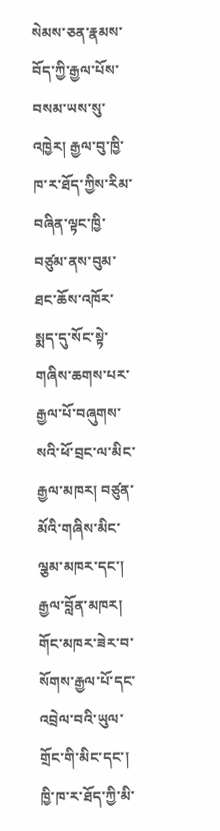སེམས་ཅན་རྣམས་བོད་ཀྱི་རྒྱལ་པོས་བསམ་ཡས་སུ་འཁྱེར། རྒྱལ་བུ་ཁྱི་ཁ་ར་ཐོད་ཀྱིས་རིམ་བཞིན་ལྟང་ཁྱི་བཙུམ་ནས་བུམ་ཐང་ཆོས་འཁོར་སྨད་དུ་སོང་སྟེ་གཞིས་ཆགས་པར་རྒྱལ་པོ་བཞུགས་སའི་ཕོ་བྲང་ལ་མིང་རྒྱལ་མཁར། བཙུན་མོའི་གཞིས་མིང་ལྕམ་མཁར་དང་། རྒྱལ་བློན་མཁར། གོང་མཁར་ཟེར་བ་སོགས་རྒྱལ་པོ་དང་འབྲེལ་བའི་ཡུལ་གྲོང་གི་མིང་དང་། ཁྱི་ཁ་ར་ཐོད་ཀྱི་མི་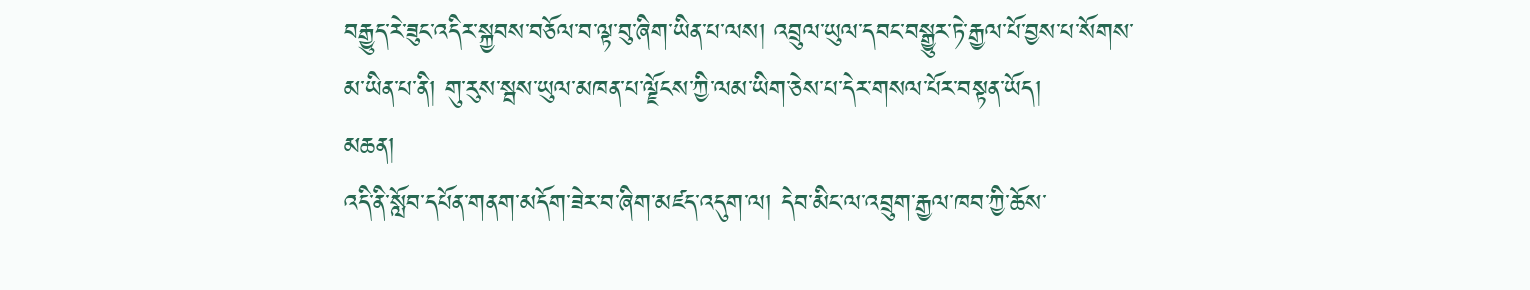བརྒྱུད་རེ་ཟུང་འདིར་སྐྱབས་བཅོལ་བ་ལྟ་བུ་ཞིག་ཡིན་པ་ལས། འབྲུལ་ཡུལ་དབང་བསྒྱུར་ཏེ་རྒྱལ་པོ་བྱས་པ་སོགས་མ་ཡིན་པ་ནི། གུ་རུས་སྦས་ཡུལ་མཁན་པ་ལྗོངས་ཀྱི་ལམ་ཡིག་ཅེས་པ་དེར་གསལ་པོར་བསྟན་ཡོད།
མཆན།
འདི་ནི་སློབ་དཔོན་གནག་མདོག་ཟེར་བ་ཞིག་མཛད་འདུག་ལ། དེབ་མིང་ལ་འབྲུག་རྒྱལ་ཁབ་ཀྱི་ཆོས་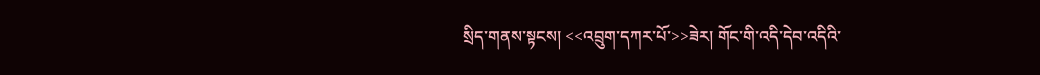སྲིད་གནས་སྟངས། <<འབྲུག་དཀར་པོ་>>ཟེར། གོང་གི་འདི་དེབ་འདིའི་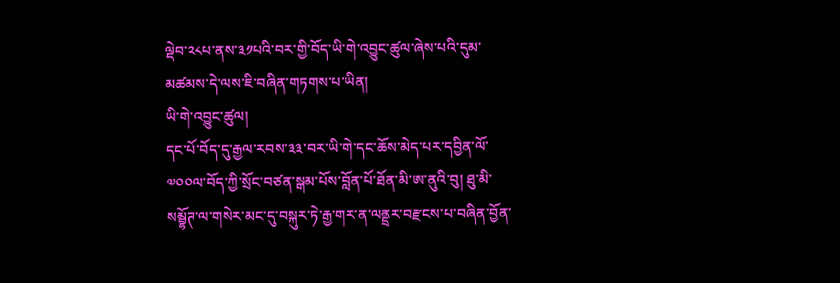ལྡེབ་༢༨པ་ནས་༣༡པའི་བར་གྱི་བོད་ཡི་གེ་འབྱུང་ཚུལ་ཞེས་པའི་དུམ་མཚམས་དེ་ལས་ཇི་བཞིན་གཏགས་པ་ཡིན།
ཡི་གེ་འབྱུང་ཚུལ།
དང་པོ་བོད་དུ་རྒྱལ་རབས་༣༣་བར་ཡི་གེ་དང་ཆོས་མེད་པར་དབྱིན་ལོ་༧༠༠ལ་བོད་ཀྱི་སྲོང་བཙན་སྒམ་པོས་བློན་པོ་ཐོན་མི་ཨ་ནུའི་བུ། ཐུ་མི་སམྦྷོཊ་ལ་གསེར་མང་དུ་བསྐུར་ཏེ་རྒྱ་གར་ན་ལནྡྲར་བརྫངས་པ་བཞིན་བྱོན་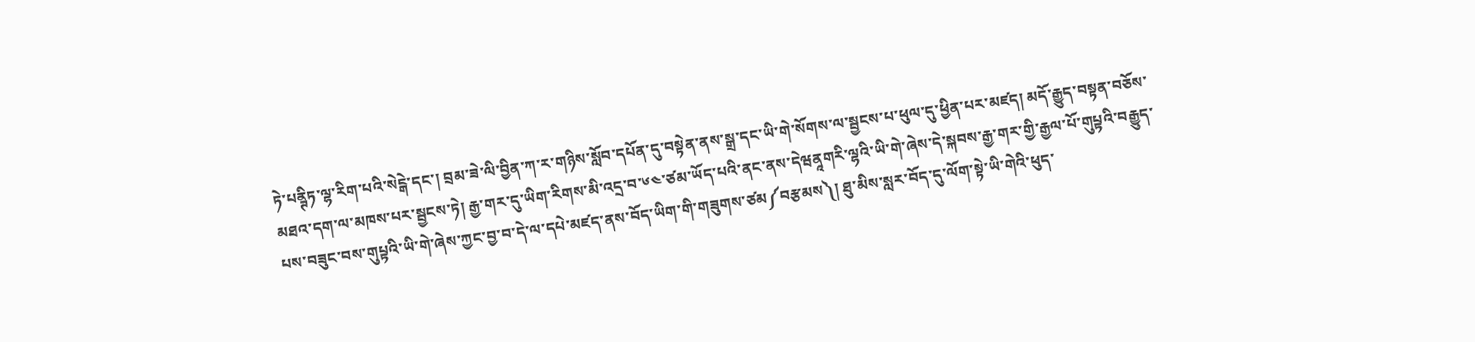ཏེ་པནྚིཏ་ལྷ་རིག་པའི་སེངྒེ་དང་། བྲམ་ཟེ་ལི་བྱིན་ཀ་ར་གཉིས་སློབ་དཔོན་དུ་བསྟེན་ནས་སྒྲ་དང་ཡི་གེ་སོགས་ལ་སྦྱངས་པ་ཕུལ་དུ་ཕྱིན་པར་མཛད། མདོ་རྒྱུད་བསྟན་བཅོས་མཐའ་དག་ལ་མཁས་པར་སྦྱངས་ཏེ། རྒྱ་གར་དུ་ཡིག་རིགས་མི་འདྲ་བ་༦༤་ཙམ་ཡོད་པའི་ནང་ནས་དེཝནཱགརི་ལྷའི་ཡི་གེ་ཞེས་དེ་སྐབས་རྒྱ་གར་གྱི་རྒྱལ་པོ་གུཔྟའི་བརྒྱུད་པས་བཟུང་བས་གུཔྟའི་ཡི་གེ་ཞེས་ཀྱང་བྱ་བ་དེ་ལ་དཔེ་མཛད་ནས་བོད་ཡིག་གི་གཟུགས་ཙམ༼བརྩམས༽། ཐུ་མིས་སླར་བོད་དུ་ལོག་སྟེ་ཡི་གེའི་ཕུད་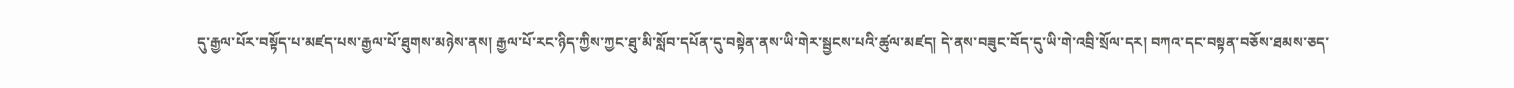དུ་རྒྱལ་པོར་བསྟོད་པ་མཛད་པས་རྒྱལ་པོ་ཐུགས་མཉེས་ནས། རྒྱལ་པོ་རང་ཉིད་ཀྱིས་ཀྱང་ཐུ་མི་སློབ་དཔོན་དུ་བསྟེན་ནས་ཡི་གེར་སྦྱངས་པའི་ཚུལ་མཛད། དེ་ནས་བཟུང་བོད་དུ་ཡི་གེ་འབྲི་སྲོལ་དར། བཀའ་དང་བསྟན་བཅོས་ཐམས་ཅད་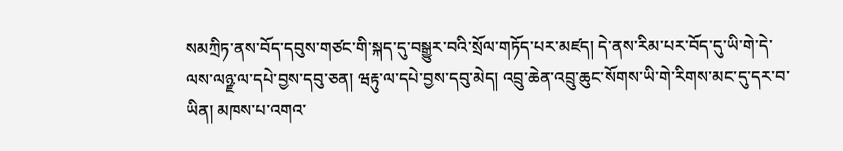སམཀྲིཏ་ནས་བོད་དབུས་གཙང་གི་སྐད་དུ་བསྒྱུར་བའི་སྲོལ་གཏོད་པར་མཛད། དེ་ནས་རིམ་པར་བོད་དུ་ཡི་གེ་དེ་ལས་ལཉྫ་ལ་དཔེ་བྱས་དབུ་ཅན། ཝརྟུ་ལ་དཔེ་བྱས་དབུ་མེད། འབྲུ་ཆེན་འབྲུ་ཆུང་སོགས་ཡི་གེ་རིགས་མང་དུ་དར་བ་ཡིན། མཁས་པ་འགའ་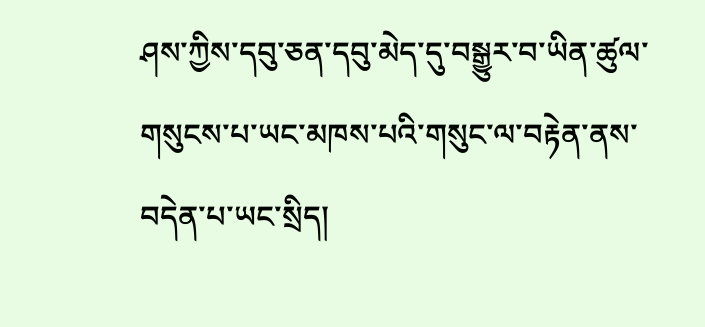ཤས་ཀྱིས་དབུ་ཅན་དབུ་མེད་དུ་བསྒྱུར་བ་ཡིན་ཚུལ་གསུངས་པ་ཡང་མཁས་པའི་གསུང་ལ་བརྟེན་ནས་བདེན་པ་ཡང་སྲིད།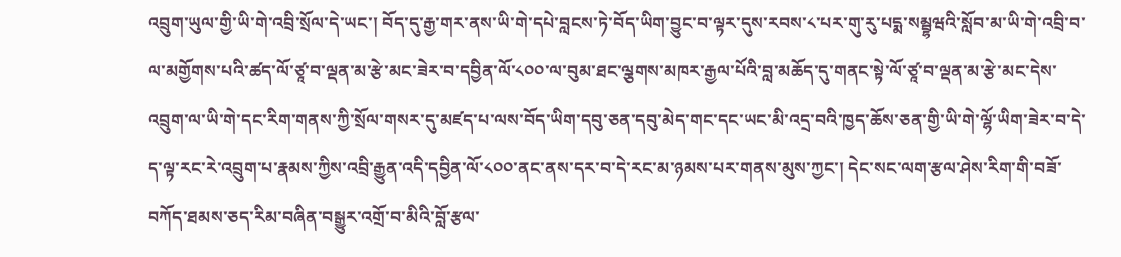འབྲུག་ཡུལ་གྱི་ཡི་གེ་འབྲི་སྲོལ་དེ་ཡང་། བོད་དུ་རྒྱ་གར་ནས་ཡི་གེ་དཔེ་བླངས་ཏེ་བོད་ཡིག་བྱུང་བ་ལྟར་དུས་རབས་༨་པར་གུ་རུ་པདྨ་སམྦྷཝའི་སློབ་མ་ཡི་གེ་འབྲི་བ་ལ་མགྱོགས་པའི་ཚད་ལོ་ཙཱ་བ་ལྡན་མ་རྩེ་མང་ཟེར་བ་དབྱིན་ལོ་༨༠༠་ལ་བུམ་ཐང་ལྕགས་མཁར་རྒྱལ་པོའི་བླ་མཆོད་དུ་གནང་སྟེ་ལོ་ཙཱ་བ་ལྡན་མ་རྩེ་མང་དེས་འབྲུག་ལ་ཡི་གེ་དང་རིག་གནས་ཀྱི་སྲོལ་གསར་དུ་མཛད་པ་ལས་བོད་ཡིག་དབུ་ཅན་དབུ་མེད་གང་དང་ཡང་མི་འདྲ་བའི་ཁྱད་ཆོས་ཅན་གྱི་ཡི་གེ་ལྷོ་ཡིག་ཟེར་བ་དེ་ད་ལྟ་རང་རེ་འབྲུག་པ་རྣམས་ཀྱིས་འབྲི་རྒྱུན་འདི་དབྱིན་ལོ་༨༠༠་ནང་ནས་དར་བ་དེ་རང་མ་ཉམས་པར་གནས་མུས་ཀྱང་། དེང་སང་ལག་རྩལ་ཤེས་རིག་གི་བཟོ་བཀོད་ཐམས་ཅད་རིམ་བཞིན་བསྒྱུར་འགྲོ་བ་མིའི་བློ་རྩལ་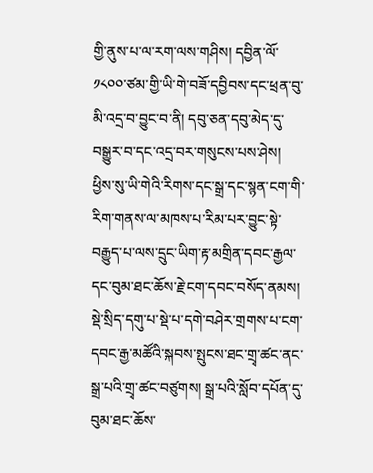གྱི་ནུས་པ་ལ་རག་ལས་གཤིས། དབྱིན་ལོ་༡༨༠༠་ཙམ་གྱི་ཡི་གེ་བཟོ་དབྱིབས་དང་ཕྲན་བུ་མི་འདྲ་བ་བྱུང་བ་ནི། དབུ་ཅན་དབུ་མེད་དུ་བསྒྱུར་བ་དང་འདྲ་བར་གསུངས་པས་ཤེས། ཕྱིས་སུ་ཡི་གེའི་རིགས་དང་སྒྲ་དང་སྙན་ངག་གི་རིག་གནས་ལ་མཁས་པ་རིམ་པར་བྱུང་སྟེ་བརྒྱུད་པ་ལས་དྲུང་ཡིག་རྟ་མགྲིན་དབང་རྒྱལ་དང་བུམ་ཐང་ཆོས་རྗེ་ངག་དབང་བསོད་ནམས། སྡེ་སྲིད་དགུ་པ་སྡེ་པ་དགེ་བཤེར་གྲགས་པ་ངག་དབང་རྒྱ་མཚོའི་སྐབས་སྤུངས་ཐང་གྲྭ་ཚང་ནང་སྒྲ་པའི་གྲྭ་ཚང་བཙུགས། སྒྲ་པའི་སློབ་དཔོན་དུ་བུམ་ཐང་ཆོས་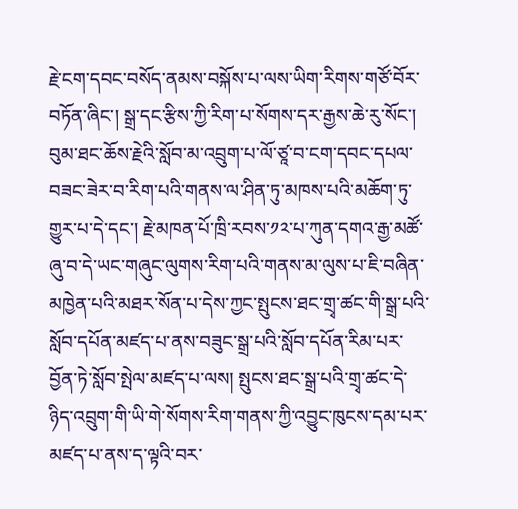རྗེ་ངག་དབང་བསོད་ནམས་བསྐོས་པ་ལས་ཡིག་རིགས་གཙོ་བོར་བཏོན་ཞིང་། སྒྲ་དང་རྩིས་ཀྱི་རིག་པ་སོགས་དར་རྒྱས་ཆེ་རུ་སོང་། བུམ་ཐང་ཆོས་རྗེའི་སློབ་མ་འབྲུག་པ་ལོ་ཙཱ་བ་ངག་དབང་དཔལ་བཟང་ཟེར་བ་རིག་པའི་གནས་ལ་ཤིན་ཏུ་མཁས་པའི་མཆོག་ཏུ་གྱུར་པ་དེ་དང་། རྗེ་མཁན་པོ་ཁྲི་རབས་༡༢་པ་ཀུན་དགའ་རྒྱ་མཚོ་ཞུ་བ་དེ་ཡང་གཞུང་ལུགས་རིག་པའི་གནས་མ་ལུས་པ་ཇི་བཞིན་མཁྱེན་པའི་མཐར་སོན་པ་དེས་ཀྱང་སྤུངས་ཐང་གྲྭ་ཚང་གི་སྒྲ་པའི་སློབ་དཔོན་མཛད་པ་ནས་བཟུང་སྒྲ་པའི་སློབ་དཔོན་རིམ་པར་བྱོན་ཏེ་སློབ་སྤེལ་མཛད་པ་ལས། སྤུངས་ཐང་སྒྲ་པའི་གྲྭ་ཚང་དེ་ཉིད་འབྲུག་གི་ཡི་གེ་སོགས་རིག་གནས་ཀྱི་འབྱུང་ཁུངས་དམ་པར་མཛད་པ་ནས་ད་ལྟའི་བར་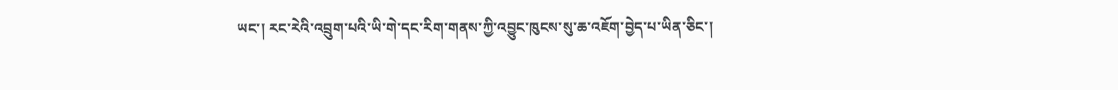ཡང་། རང་རེའི་འབྲུག་པའི་ཡི་གེ་དང་རིག་གནས་ཀྱི་འབྱུང་ཁུངས་སུ་ཆ་འཇོག་བྱེད་པ་ཡིན་ཅིང་།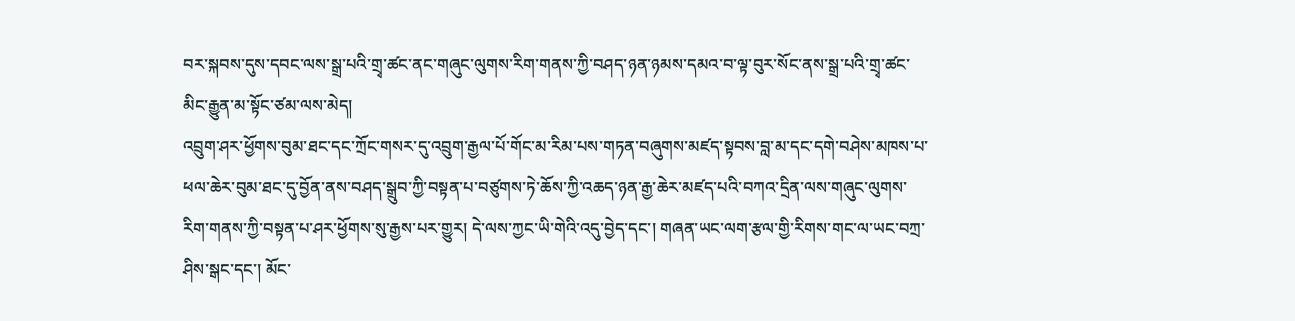བར་སྐབས་དུས་དབང་ལས་སྒྲ་པའི་གྲྭ་ཚང་ནང་གཞུང་ལུགས་རིག་གནས་ཀྱི་བཤད་ཉན་ཉམས་དམའ་བ་ལྟ་བུར་སོང་ནས་སྒྲ་པའི་གྲྭ་ཚང་མིང་རྒྱུན་མ་སྟོང་ཙམ་ལས་མེད།
འབྲུག་ཤར་ཕྱོགས་བུམ་ཐང་དང་ཀྲོང་གསར་དུ་འབྲུག་རྒྱལ་པོ་གོང་མ་རིམ་པས་གཏན་བཞུགས་མཛད་སྟབས་བླ་མ་དང་དགེ་བཤེས་མཁས་པ་ཕལ་ཆེར་བུམ་ཐང་དུ་བྱོན་ནས་བཤད་སྒྲུབ་ཀྱི་བསྟན་པ་བཙུགས་ཏེ་ཆོས་ཀྱི་འཆད་ཉན་རྒྱ་ཆེར་མཛད་པའི་བཀའ་དྲིན་ལས་གཞུང་ལུགས་རིག་གནས་ཀྱི་བསྟན་པ་ཤར་ཕྱོགས་སུ་རྒྱས་པར་གྱུར། དེ་ལས་ཀྱང་ཡི་གེའི་འདུ་བྱེད་དང་། གཞན་ཡང་ལག་རྩལ་གྱི་རིགས་གང་ལ་ཡང་བཀྲ་ཤིས་སྒང་དང་། མོང་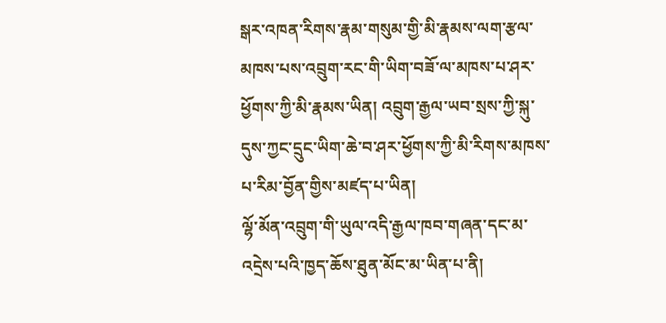སྒར་འཁན་རིགས་རྣམ་གསུམ་གྱི་མི་རྣམས་ལག་རྩལ་མཁས་པས་འབྲུག་རང་གི་ཡིག་བཟོ་ལ་མཁས་པ་ཤར་ཕྱོགས་ཀྱི་མི་རྣམས་ཡིན། འབྲུག་རྒྱལ་ཡབ་སྲས་ཀྱི་སྐུ་དུས་ཀྱང་དྲུང་ཡིག་ཆེ་བ་ཤར་ཕྱོགས་ཀྱི་མི་རིགས་མཁས་པ་རིམ་བྱོན་གྱིས་མཛད་པ་ཡིན།
ལྷོ་མོན་འབྲུག་གི་ཡུལ་འདི་རྒྱལ་ཁབ་གཞན་དང་མ་འདྲེས་པའི་ཁྱད་ཆོས་ཐུན་མོང་མ་ཡིན་པ་ནི།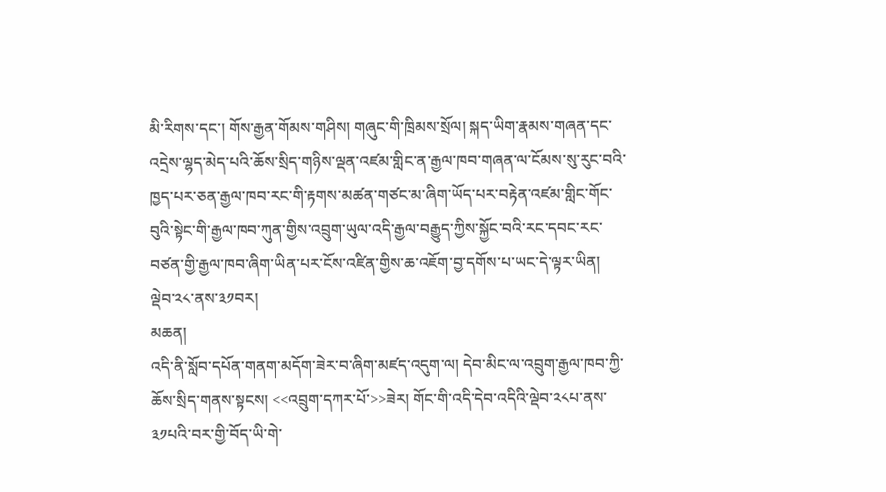མི་རིགས་དང་། གོས་རྒྱན་གོམས་གཤིས། གཞུང་གི་ཁྲིམས་སྲོལ། སྐད་ཡིག་རྣམས་གཞན་དང་འདྲེས་ལྷད་མེད་པའི་ཆོས་སྲིད་གཉིས་ལྡན་འཛམ་གླིང་ན་རྒྱལ་ཁབ་གཞན་ལ་ངོམས་སུ་རུང་བའི་ཁྱད་པར་ཅན་རྒྱལ་ཁབ་རང་གི་རྟགས་མཚན་གཙང་མ་ཞིག་ཡོད་པར་བརྟེན་འཛམ་གླིང་གོང་བུའི་སྟེང་གི་རྒྱལ་ཁབ་ཀུན་གྱིས་འབྲུག་ཡུལ་འདི་རྒྱལ་བརྒྱུད་ཀྱིས་སྐྱོང་བའི་རང་དབང་རང་བཙན་གྱི་རྒྱལ་ཁབ་ཞིག་ཡིན་པར་ངོས་འཛིན་གྱིས་ཆ་འཇོག་བྱ་དགོས་པ་ཡང་དེ་ལྟར་ཡིན།
ལྡེབ་༢༨་ནས་༣༡བར།
མཆན།
འདི་ནི་སློབ་དཔོན་གནག་མདོག་ཟེར་བ་ཞིག་མཛད་འདུག་ལ། དེབ་མིང་ལ་འབྲུག་རྒྱལ་ཁབ་ཀྱི་ཆོས་སྲིད་གནས་སྟངས། <<འབྲུག་དཀར་པོ་>>ཟེར། གོང་གི་འདི་དེབ་འདིའི་ལྡེབ་༢༨པ་ནས་༣༡པའི་བར་གྱི་བོད་ཡི་གེ་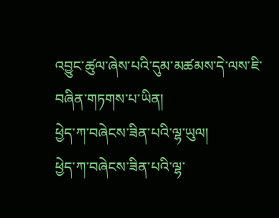འབྱུང་ཚུལ་ཞེས་པའི་དུམ་མཚམས་དེ་ལས་ཇི་བཞིན་གཏགས་པ་ཡིན།
ཕྱེད་ཀ་བཞེངས་ཟིན་པའི་ལྷ་ཡུལ།
ཕྱེད་ཀ་བཞེངས་ཟིན་པའི་ལྷ་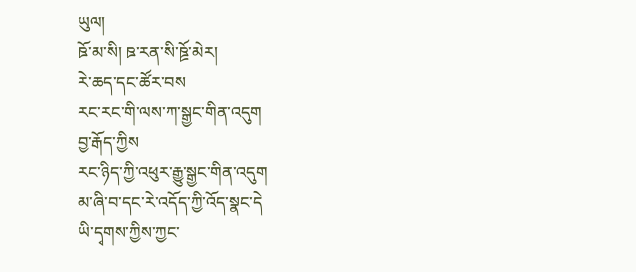ཡུལ།
ཋོ་མ་སི། ཋ་རན་སི་ཋྲོ་མེར།
རེ་ཆད་དང་ཚོར་བས
རང་རང་གི་ལས་ཀ་སྒྱང་གིན་འདུག
བྱ་རྒོད་ཀྱིས
རང་ཉིད་ཀྱི་འཕུར་རྒྱུ་སྒྱང་གིན་འདུག
མ་ཞི་བ་དང་རེ་འདོད་ཀྱི་འོད་སྣང་དེ
ཡི་དྭགས་ཀྱིས་ཀྱང་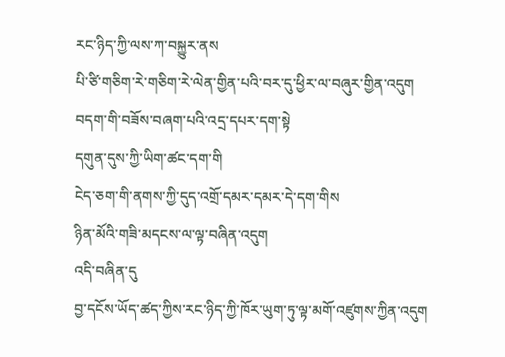རང་ཉིད་ཀྱི་ལས་ཀ་བསྐྱུར་ནས
པི་ཙི་གཅིག་རེ་གཅིག་རེ་ལེན་གྱིན་པའི་བར་དུ་ཕྱིར་ལ་བཞུར་གྱིན་འདུག
བདག་གི་བཟོས་བཞག་པའི་འདྲ་དཔར་དག་སྟེ
དགུན་དུས་ཀྱི་ཡིག་ཚང་དག་གི
ངེད་ཅག་གི་ནགས་ཀྱི་དུད་འགྲོ་དམར་དམར་དེ་དག་གིས
ཉིན་མོའི་གཟི་མདངས་ལ་ལྟ་བཞིན་འདུག
འདི་བཞིན་དུ
བྱ་དངོས་ཡོད་ཚད་ཀྱིས་རང་ཉིད་ཀྱི་ཁོར་ཡུག་ཏུ་ལྟ་མགོ་འཛུགས་ཀྱིན་འདུག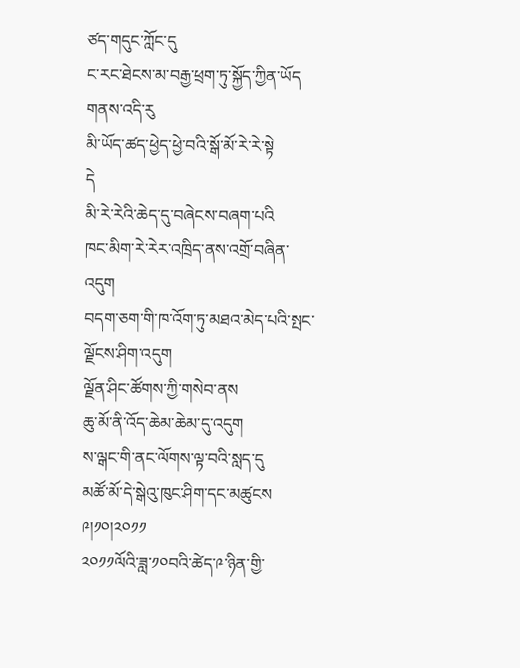ཙད་གདུང་ཀློང་དུ
ང་རང་ཐེངས་མ་བརྒྱ་ཕྲག་ཏུ་སྐྱོད་ཀྱིན་ཡོད
གནས་འདི་རུ
མི་ཡོད་ཚད་ཕྱེད་ཕྱེ་བའི་སྒོ་མོ་རེ་རེ་སྟེ
དེ
མི་རེ་རེའི་ཆེད་དུ་བཞེངས་བཞག་པའི
ཁང་མིག་རེ་རེར་འཁྲིད་ནས་འགྲོ་བཞིན་འདུག
བདག་ཅག་གི་ཁ་འོག་ཏུ་མཐའ་མེད་པའི་སྤང་ལྗོངས་ཤིག་འདུག
ལྗོན་ཤིང་ཚོགས་ཀྱི་གསེབ་ནས
ཆུ་མོ་ནི་འོད་ཆེམ་ཆེམ་དུ་འདུག
ས་ལྒང་གི་ནང་ལོགས་ལྟ་བའི་སླད་དུ
མཚོ་མོ་དེ་སྒེའུ་ཁུང་ཤིག་དང་མཚུངས
༩།༡༠།༢༠༡༡
༢༠༡༡ལོའི་ཟླ་༡༠བའི་ཚེད་༩་ཉིན་གྱི་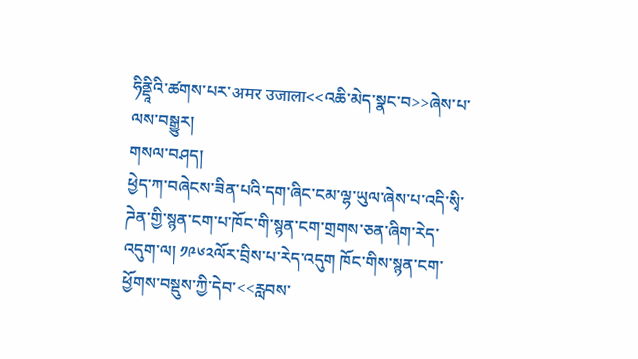ཧིནྡཱིའི་ཚགས་པར་अमर उजाला<<འཆི་མེད་སྣང་བ>>ཞེས་པ་ལས་བསྒྱུར།
གསལ་བཤད།
ཕྱེད་ཀ་བཞེངས་ཟིན་པའི་དག་ཞིང་ངམ་ལྷ་ཡུལ་ཞེས་པ་འདི་སྭི་ཌེན་གྱི་སྙན་ངག་པ་ཁོང་གི་སྙན་ངག་གྲགས་ཅན་ཞིག་རེད་འདུག་ལ། ༡༩༦༢ལོར་བྲིས་པ་རེད་འདུག ཁོང་གིས་སྙན་ངག་ཕྱོགས་བསྡུས་ཀྱི་དེབ་<<རླབས་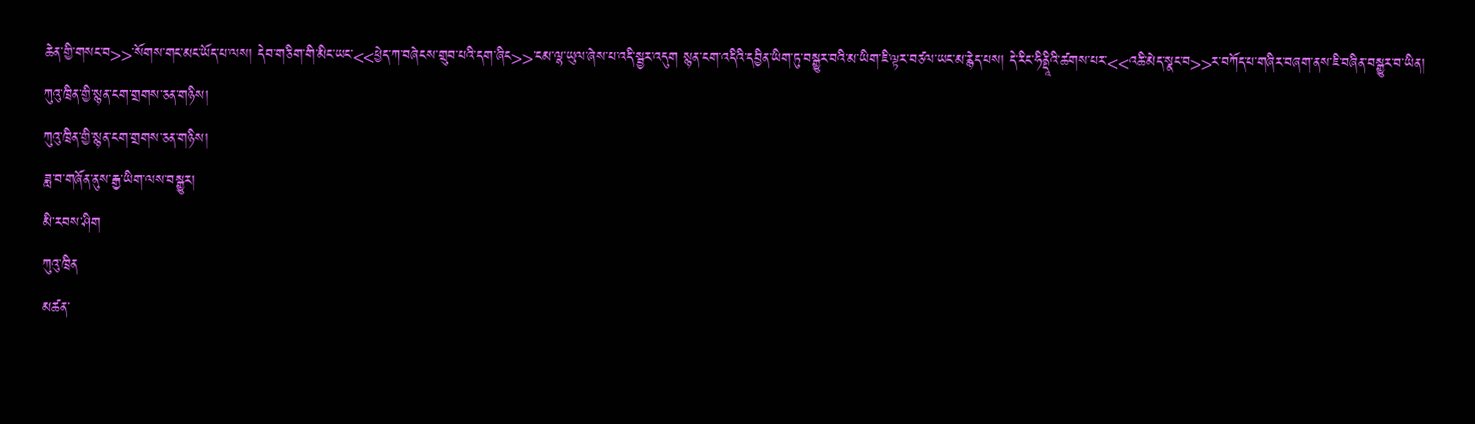ཆེན་གྱི་གསང་བ>>་སོགས་གང་མང་ཡོད་པ་ལས། དེབ་གཅིག་གི་མིང་ཡང་<<ཕྱེད་ཀ་བཞེངས་གྲུབ་པའི་དག་ཞིང>>་ངམ་ལྷ་ཡུལ་ཞེས་པ་འདི་སྦྱར་འདུག སྙན་ངག་འདིའི་དབྱིན་ཡིག་ཏུ་བསྒྱུར་བའི་མ་ཡིག་ཇི་ལྟར་བཙལ་ཡང་མ་རྙེད་པས། དེ་རིང་ཧིནྡཱིའི་ཚགས་པར་<<འཆི་མེད་སྣང་བ>>ར་བཀོད་པ་གཞིར་བཞག་ནས་ཇི་བཞིན་བསྒྱུར་བ་ཡིན།
ཀུའུ་ཁྲིན་གྱི་སྙན་ངག་གྲགས་ཅན་གཉིས།
ཀུའུ་ཁྲིན་གྱི་སྙན་ངག་གྲགས་ཅན་གཉིས།
ཟླ་བ་གཞོན་ནུས་རྒྱ་ཡིག་ལས་བསྒྱུར།
མི་རབས་ཤིག
ཀུའུ་ཁྲིན
མཚན་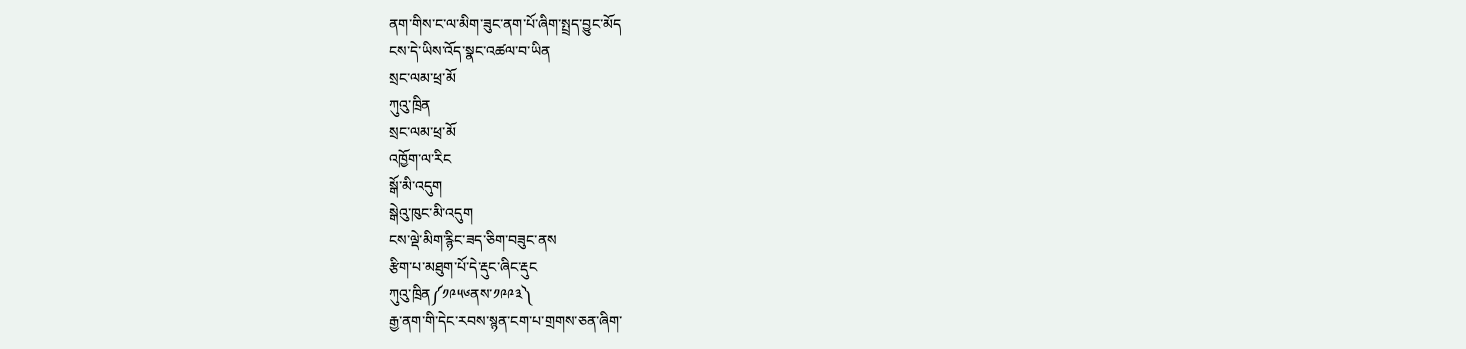ནག་གིས་ང་ལ་མིག་ཟུང་ནག་པོ་ཞིག་སྤྲད་བྱུང་མོད
ངས་དེ་ཡིས་འོད་སྣང་འཚལ་བ་ཡིན
སྲང་ལམ་ཕྲ་མོ
ཀུའུ་ཁྲིན
སྲང་ལམ་ཕྲ་མོ
འཁྱོག་ལ་རིང
སྒོ་མི་འདུག
སྒེའུ་ཁུང་མི་འདུག
ངས་ལྡེ་མིག་རྙིང་ཟད་ཅིག་བཟུང་ནས
རྩིག་པ་མཐུག་པོ་དེ་རྡུང་ཞིང་རྡུང
ཀུའུ་ཁྲིན༼༡༩༥༦ནས་༡༩༩༣༽
རྒྱ་ནག་གི་དེང་རབས་སྙན་ངག་པ་གྲགས་ཅན་ཞིག་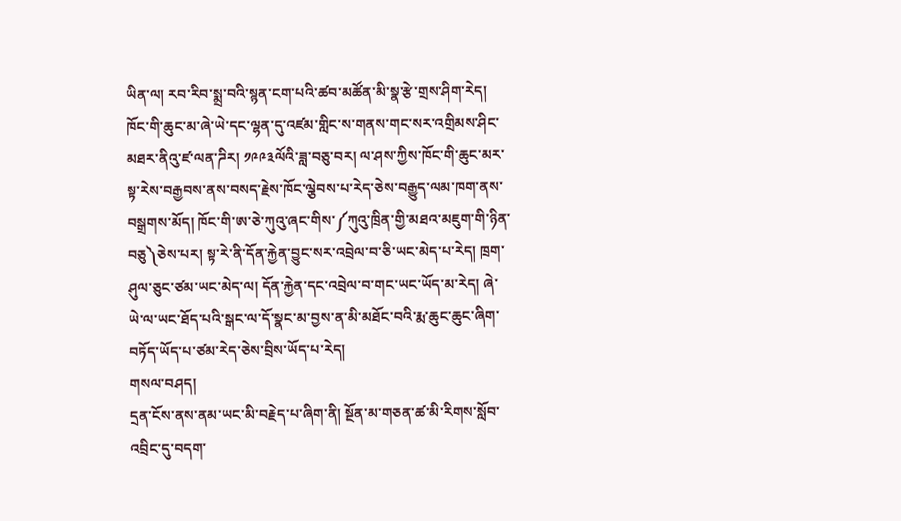ཡིན་ལ། རབ་རིབ་སྨྲ་བའི་སྙན་ངག་པའི་ཚབ་མཚོན་མི་སྣ་རྩེ་གྲས་ཤིག་རེད། ཁོང་གི་ཆུང་མ་ཞེ་ཡེ་དང་ལྷན་དུ་འཛམ་གླིང་ས་གནས་གང་སར་འགྲིམས་ཤིང་མཐར་ནིའུ་ཛ་ལན་ཌིར། ༡༩༩༣ལོའི་ཟླ་བཅུ་བར། ལ་ཤས་ཀྱིས་ཁོང་གི་ཆུང་མར་སྟ་རེས་བརྒྱབས་ནས་བསད་རྗེས་ཁོང་ལྕེབས་པ་རེད་ཅེས་བརྒྱུད་ལམ་ཁག་ནས་བསྒྲགས་མོད། ཁོང་གི་ཨ་ཅེ་ཀུའུ་ཞང་གིས་༼ཀུའུ་ཁྲིན་གྱི་མཐའ་མཇུག་གི་ཉིན་བཅུ༽ཅེས་པར། སྟ་རེ་ནི་དོན་རྐྱེན་བྱུང་སར་འབྲེལ་བ་ཅི་ཡང་མེད་པ་རེད། ཁྲག་ཤུལ་ཅུང་ཙམ་ཡང་མེད་ལ། དོན་རྐྱེན་དང་འབྲེལ་བ་གང་ཡང་ཡོད་མ་རེད། ཞེ་ཡེ་ལ་ཡང་ཐོད་པའི་སྒང་ལ་དོ་སྣང་མ་བྱས་ན་མི་མཐོང་བའི་རྨ་ཆུང་ཆུང་ཞིག་བཏོད་ཡོད་པ་ཙམ་རེད་ཅེས་བྲིས་ཡོད་པ་རེད།
གསལ་བཤད།
དྲན་ངོས་ནས་ནམ་ཡང་མི་བརྗེད་པ་ཞིག་ནི། སྔོན་མ་གཅན་ཚ་མི་རིགས་སློབ་འབྲིང་དུ་བདག་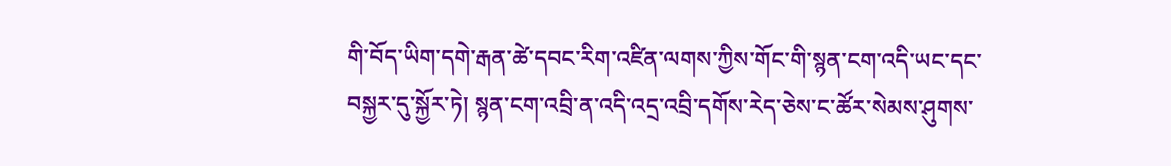གི་བོད་ཡིག་དགེ་རྒན་ཚེ་དབང་རིག་འཛིན་ལགས་ཀྱིས་གོང་གི་སྙན་ངག་འདི་ཡང་དང་བསྐྱར་དུ་སྐྱོར་ཏེ། སྙན་ངག་འབྲི་ན་འདི་འདྲ་འབྲི་དགོས་རེད་ཅེས་ང་ཚོར་སེམས་ཤུགས་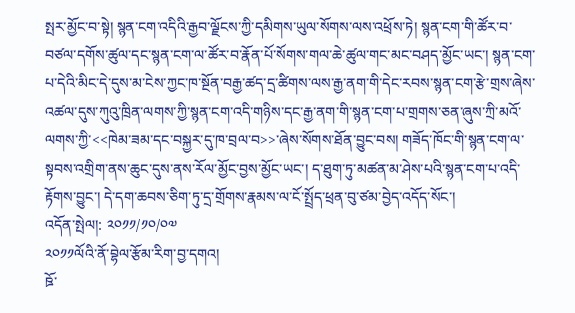སྤར་མྱོང་བ་སྟེ། སྙན་ངག་འདིའི་རྒྱབ་ལྗོངས་ཀྱི་དམིགས་ཡུལ་སོགས་ལས་འཕྲོས་ཏེ། སྙན་ངག་གི་ཚོར་བ་བཙལ་དགོས་ཚུལ་དང་སྙན་ངག་ལ་ཚོར་བ་རྣོན་པོ་སོགས་གལ་ཆེ་ཚུལ་གང་མང་བཤད་མྱོང་ཡང་། སྙན་ངག་པ་དེའི་མིང་དེ་དུས་མ་ངེས་ཀྱང་ཁ་སྔོན་བརྒྱ་ཚད་དྲ་ཚིགས་ལས་རྒྱ་ནག་གི་དེང་རབས་སྙན་ངག་རྩེ་གྲས་ཞེས་འཚལ་དུས་ཀུའུ་ཁྲིན་ལགས་ཀྱི་སྙན་ངག་འདི་གཉིས་དང་རྒྱ་ནག་གི་སྙན་ངག་པ་གྲགས་ཅན་ཞུས་ཀྲི་མའོ་ལགས་ཀྱི་<<ཁེམ་ཟམ་དང་བསྐྱར་དུ་ཁ་བྲལ་བ>>་ཞེས་སོགས་ཐོན་བྱུང་བས། གཟོད་ཁོང་གི་སྙན་ངག་ལ་སྟབས་འགྲིག་ནས་ཆུང་དུས་ནས་རོལ་མྱོང་བྱས་མྱོང་ཡང་། ད་ཐུག་ཏུ་མཚན་མ་ཤེས་པའི་སྙན་ངག་པ་འདི་རྟོགས་བྱུང་། དེ་དག་ཆབས་ཅིག་ཏུ་དྲ་གྲོགས་རྣམས་ལ་ངོ་སྤྲོད་ཕྲན་བུ་ཙམ་བྱེད་འདོད་སོང་།
འདོན་སྤེལ།: ༢༠༡༡/༡༠/༠༧
༢༠༡༡ལོའི་ནོ་བྷེལ་རྩོམ་རིག་བྱ་དགའ།
ཋོ་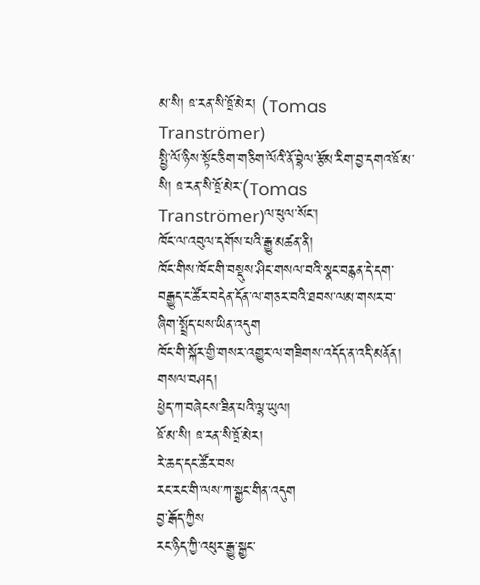མ་སི། ཋ་རན་སི་ཋྲོ་མེར། (Tomas Tranströmer)
སྤྱི་ལོ་ཉིས་སྟོང་ཅིག་གཅིག་ལོའི་ནོ་བྷེལ་རྩོམ་རིག་བྱ་དགའ་ཋོ་མ་སི། ཋ་རན་སི་ཋྲོ་མེར་(Tomas Tranströmer)ལ་ཕུལ་སོང་།
ཁོང་ལ་འབུལ་དགོས་པའི་རྒྱུ་མཚན་ནི།
ཁོང་གིས་ཁོང་གི་བསྡུས་ཤིང་གསལ་བའི་སྣང་བརྙན་དེ་དག་བརྒྱུད་ང་ཚོར་བདེན་དོན་ལ་གཅར་བའི་ཐབས་ལམ་གསར་བ་ཞིག་སྤྲོད་པས་ཡིན་འདུག
ཁོང་གི་སྐོར་གྱི་གསར་འགྱུར་ལ་གཟིགས་འདོད་ན་འདི་མནོན།
གསལ་བཤད།
ཕྱེད་ཀ་བཞེངས་ཟིན་པའི་ལྷ་ཡུལ།
ཋོ་མ་སི། ཋ་རན་སི་ཋྲོ་མེར།
རེ་ཆད་དང་ཚོར་བས
རང་རང་གི་ལས་ཀ་སྒྱང་གིན་འདུག
བྱ་རྒོད་ཀྱིས
རང་ཉིད་ཀྱི་འཕུར་རྒྱུ་སྒྱང་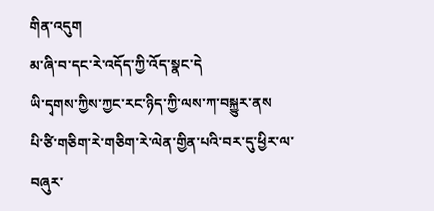གིན་འདུག
མ་ཞི་བ་དང་རེ་འདོད་ཀྱི་འོད་སྣང་དེ
ཡི་དྭགས་ཀྱིས་ཀྱང་རང་ཉིད་ཀྱི་ལས་ཀ་བསྐྱུར་ནས
པི་ཙི་གཅིག་རེ་གཅིག་རེ་ལེན་གྱིན་པའི་བར་དུ་ཕྱིར་ལ་བཞུར་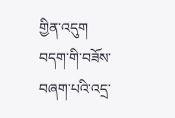གྱིན་འདུག
བདག་གི་བཟོས་བཞག་པའི་འདྲ་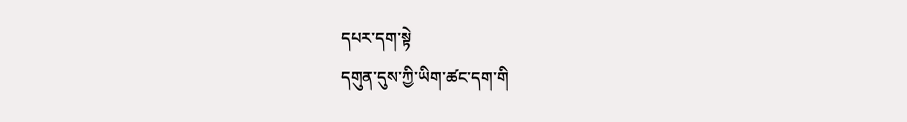དཔར་དག་སྟེ
དགུན་དུས་ཀྱི་ཡིག་ཚང་དག་གི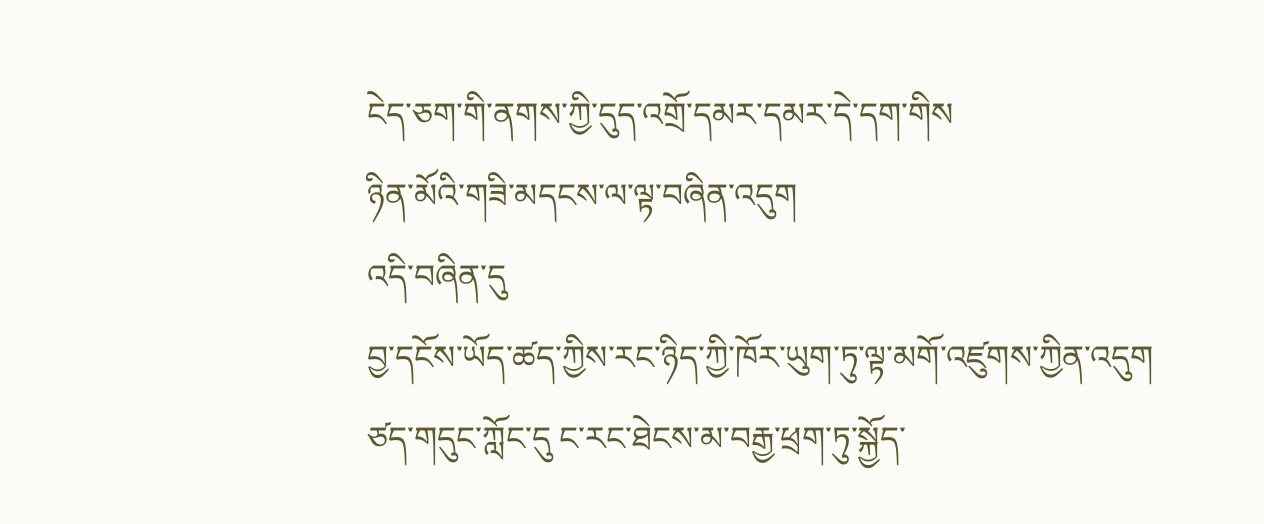ངེད་ཅག་གི་ནགས་ཀྱི་དུད་འགྲོ་དམར་དམར་དེ་དག་གིས
ཉིན་མོའི་གཟི་མདངས་ལ་ལྟ་བཞིན་འདུག
འདི་བཞིན་དུ
བྱ་དངོས་ཡོད་ཚད་ཀྱིས་རང་ཉིད་ཀྱི་ཁོར་ཡུག་ཏུ་ལྟ་མགོ་འཛུགས་ཀྱིན་འདུག
ཙད་གདུང་ཀློང་དུ ང་རང་ཐེངས་མ་བརྒྱ་ཕྲག་ཏུ་སྐྱོད་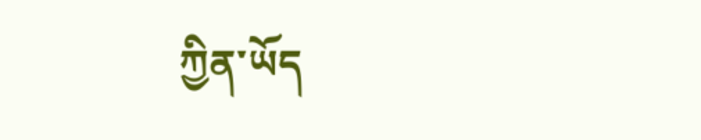ཀྱིན་ཡོད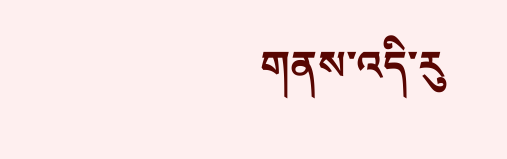གནས་འདི་རུ